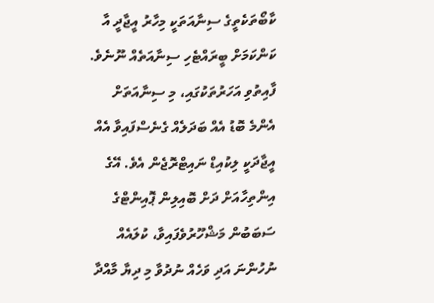ކާބޯތަކެތީގެ ސިނާއަތަކީ މިހާރު އީޖާދީ އާ ކަންކަމަށް ބީރައްޓެހި ސިނާއަތެއް ނޫނެވެ. ފާއިތުވި އަހަރުތަކުގައި، މި ސިނާއަތަށް އެންމެ ބޮޑު އެއް ބަދަލެއް ގެނެސްފައިވާ އެއް އީޖާދަކީ ލިކުއިޑް ނައިޓްރޮޖެން އެވެ. އޭގެ އިންތިހާއަށް ދަށް ބޮއިލިން ޕޮއިންޓްގެ ސަބަބުން މަޝްހޫރުވެފައިވާ، ކުލައެއް ނުހުންނަ އަދި ވަހެއް ނުދުވާ މި ދިޔާ މާއްދާ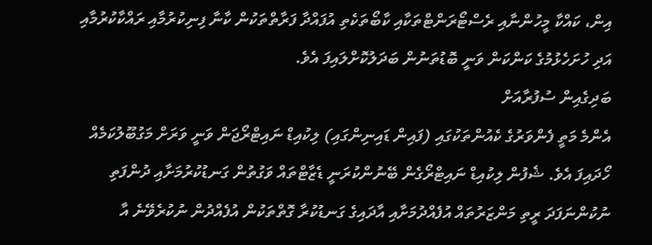އިން، ކައްކާ މީހުންނާއި ރެސްޓޯރަންޓްތަކާއި ކާބޯތަކެތި އުފައްދާ ފަރާތްތަކުން ކާނާ ފިނިކުރުމާއި ރައްކާކުރުމާއި އަދި ހުށަހެޅުމުގެ ކަންކަން ވަނީ ބޮޑުތަނުން ބަދަލުކޮށްލައިފަ އެވެ.
ބަދިގެއިން ސުފުރާއަށް
އެންމެ މަތީ ފެންވަރުގެ ކެއުންތަކުގައި (ފައިން ޑައިނިންގައި) ލިކުއިޑް ނައިޓްރޯޖަން ވަނީ ވަރަށް މަގުބޫލުކަމެއް ހޯދައިފަ އެވެ. ޝެފުން ލިކުއިޑް ނައިޓްރޯގެން ބޭނުންކުރަނީ ޑެޒާޓްތައް ވަގުތުން ގަނޑުކުރުމަށާއި ދުންފަތި ނުކުންނަފަދަ ރީތި މަންޒަރުތައް އުފެއްދުމަށާއި އާދައިގެ ގަނޑުކުރާ ގޮތްތަކުން އުފެއްދުން ނުކުރެވޭނެ އާ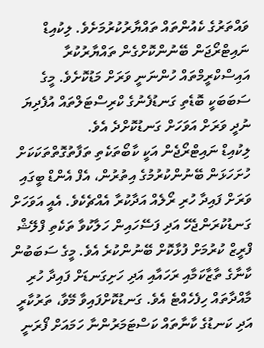ވައްތަރުގެ ކެއުންތައް ތައްޔާރުކުރުމަށެވެ. ލިކުއިޑް ނައިޓްރޯޖަން ބޭނުންކޮށްގެން ތައްޔާރުކުރާ އައިސްކްރީމްތައް ހުންނަނީ ވަރަށް މަޑުކޮށެވެ. މީގެ ސަބަބަކީ ބޮޑެތި ގަނޑުފެނުގެ ކްރިސްޓަލްތައް އުފެދިޔަ ނުދީ ވަރަށް އަވަހަށް ގަނޑުކޮށްދެ އެވެ.
ލިކުއިޑް ނައިޓްރޯޖެން އަކީ ކާބޯތަކެތި ތަފާތުގޮތްތަކަކަށް ހުށަހަޅަން ބޭނުންކުރުމުގެ އިތުރުން، އެފް އެންޑް ބީގައި ވަރަށް ފައިދާ ހުރި ރޯލެއް އަދާކުރާ އެއްޗެކެވެ. އެއީ އަވަހަށް ގަނޑުކުރަންޖެހޭ އަދި ފަސޭހައިން ހަލާކުވާ ތަކެތި ފްލޭޝް ފްރީޒް ކުރުމަށް ފުޅާކޮށް ބޭނުންކުރެ އެވެ. މީގެ ސަބަބުން ކާނާގެ ތާޒާކަމާއި ރަހައާއި އަދި ހަށިގަނޑަށް ފައިދާ ހުރި މާއްދާތައް ހިފެހެއްޓެ އެވެ. ގަނޑުކޮށްފައިވާ މޭވާ، ތަރުކާރީ އަދި ކަނޑުގެ ކާނާތައް ކަސްޓަމަރުންނާ ހަމައަށް ފޯރަނީ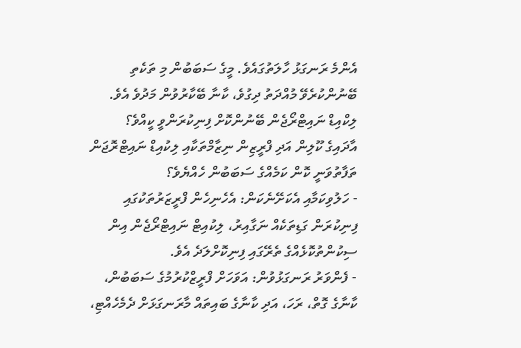އެންމެ ރަނގަޅު ހާލަތުގައެވެ. މީގެ ސަބަބުން މި ތަކެތި ބޭނުންކުރެވޭ މުއްދަތު ދިގުވެ، ކާނާ ބޭކާރުވުން މަދުވެ އެވެ.
ލިކްއިޑް ނައިޓްރޯޖެން ބޭނުންކޮށް ފިނިކުރަންވީ ކީއްވެ؟
އާދައިގެ ކޫލިން އަދި ފްރީޒިން ނިޒާމްތަކާއި ލިކުއިޑް ނައިޓްރޮޖަން ތަފާތުވަނީ ކޮން ކަމެއްގެ ސަބަބުން ހެއްޔެވެ؟
- ހަލުވިކަމާއި އެކަށޭނެކަން: އެހެނިހެން ފްރީޒަރުތަކުގައި ފިނިކުރަން ގަޑިތަކެއް ނަގާއިރު، ލިކުއިޓް ނައިޓްރޯޖެން އިން ސިކުންތުކޮޅެއްގެ ތެރޭގައި ފިނިކޮށްލަދެ އެވެ.
- ފެންވަރު ރަނގަޅުވުން: އަވަހަށް ފްރީޒްކުރުމުގެ ސަބަބުން، ކާނާގެ ގޮތް، ރަހަ، އަދި ކާނާގެ ބައިތައް މާރަނގަޅަށް ދެމެހެއްޓި،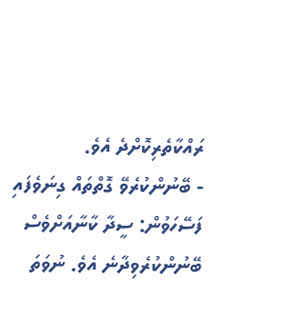ރައްކާތެރިކޮށްދެ އެވެ.
- ބޭނުންކުރެވޭ ގޮތްތައް ގިނަވެފައި ފަސޭހަވުން: ސީދާ ކާނާއަށްވެސް ބޭނުންކުރެވިދާނެ އެވެ. ނުވަތަ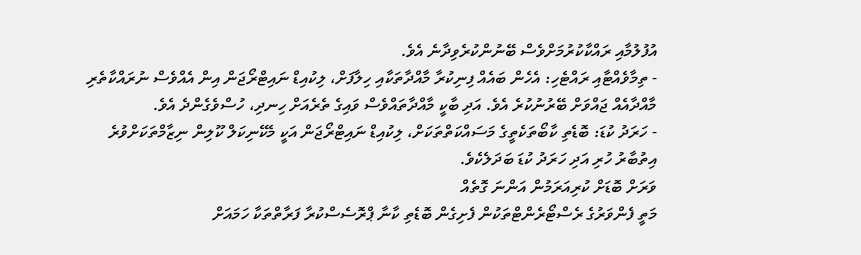އުފުލުމާއި ރައްކާކުރުމަށްވެސް ބޭނުންކުރެވިދާނެ އެވެ.
- ތިމާވެއްޓާއި ރައްޓެހި: އެހެން ބައެއް ފިނިކުރާ މާއްދާތަކާއި ހިލާފަށް، ލިކުއިޑް ނައިޓްރޯޖަން އިން އެއްވެސް ނުރައްކާތެރި މާއްދާއެއް ޖައްވަށް ބޭރުނުކުރެ އެވެ. އަދި ބާކީ މާއްދާތައްވެސް ވައިގެ ތެރެއަށް ހިނދި، ހުސްވެގެންދެ އެވެ.
- ހަރަދު ކުޑަ: ބޮޑެތި ކާބޯތަކެތީގެ މަސައްކަތްތަކަށް، ލިކުއިޑް ނައިޓްރޯޖަން އަކީ މެކޭނިކަލް ކޫލިން ނިޒާމްތަކަށްވުރެ އިތުބާރު ހުރި އަދި ހަރަދު ކުޑަ ބަދަލެކެވެ.
ވަރަށް ބޮޑަށް ކުރިއަރަމުން އަންނަ ގޮތެއް
މަތީ ފެންވަރުގެ ރެސްޓޯރެންޓްތަކުން ފެށިގެން ބޮޑެތި ކާނާ ޕްރޮސެސްކުރާ ފަރާތްތަކާ ހަމައަށް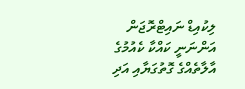ލިކުއިޑް ނައިޓްރޮޖަން އަންނަނީ ކައްކާ ކެއުމުގެ އާލާތެއްގެ ގޮތުގަޔާއި އަދި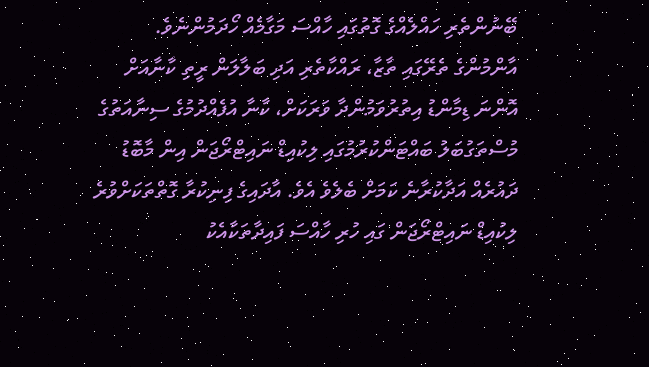ބޭނުންތެރި ހައްލެއްގެ ގޮތުގައި ހާއްސަ މަގާމެއް ހޯދަމުންނެވެ.
އާންމުންގެ ތެރޭގައި ތާޒާ، ރައްކާތެރި އަދި ބަލާލަން ރީތި ކާނާއަށް އޮންނަ ޑިމާންޑު އިތުރުވަމުންދާ ވަރަކަށް، ކާނާ އުފެއްދުމުގެ ސިނާއަތުގެ މުސްތަގުބަލު ބައްޓަންކުރުމުގައި ލިކުއިޑް ނައިޓްރޯޖަން އިން މާބޮޑު ދައުރެއް އަދާކުރާނެ ކަމަށް ބެލެވެ އެވެ. އާދައިގެ ފިނިކުރާ ގޮތްތަކަށްވުރެ ލިކުއިޑް ނައިޓްރޯޖަން ގައި ހުރި ހާއްސަ ފައިދާތަކާއެކު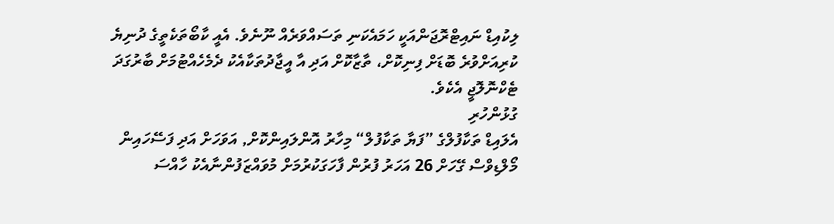ލިކުއިޑް ނައިޓްރޮޖަންއަކީ ހަމައެކަނި ތަސައްވަރެއް ނޫނެވެ. އެއީ ކާބޯތަކެތީގެ ދުނިޔެ ކުރިއަށްވުރެ ބޮޑަށް ފިނިކޮށް، ތާޒާކޮށް އަދި އާ އީޖާދުތަކާއެކު ދެމެހެއްޓުމަށް ބާރުގަދަ ޓެކްނޮލޮޖީ އެކެވެ.
ގުޅުންހުރި
އެލައިޑް ތަކާފުލްގެ ”ފަޔާ ތަކާފުލް“ މިހާރު އޮންލައިންކޮށް, އަވަހަށް އަދި ފަސޭހައިން
މޯލްޑިވްސް ގޭހަށް 26 އަހަރު ފުރުން ފާހަގަކުރުމަށް މުވައްޒަފުންނާއެކު ހާއްސަ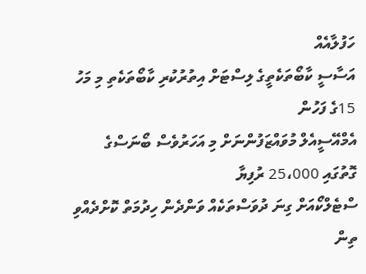ހަފުލާއެއް
އަސާސީ ކާބޯތަކެތީގެ ލިސްޓަށް އިތުރުކުރި ކާބޯތަކެތި މި މަހު 15ގެ ފަހުން
އެމްއޭސީއެލް މުވައްޒަފުންނަށް މި އަހަރުވެސް ބޯނަސްގެ ގޮތުގައި 25،000 ރުފިޔާ
ސްޓެލްކޯއަށް ގިނަ ދުވަސްތަކެއް ވަންދެން ހިދުމަތް ކޮށްދެއްވި ތިން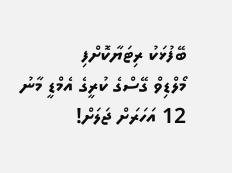ބޭފުޅަކު ރިޓަޔާކޮށްފި
މޯލްޑިވް ގޭސްގެ ކުރީގެ އެމްޑީ މާނު 12 އަހަރަށް ޖަލަށް!